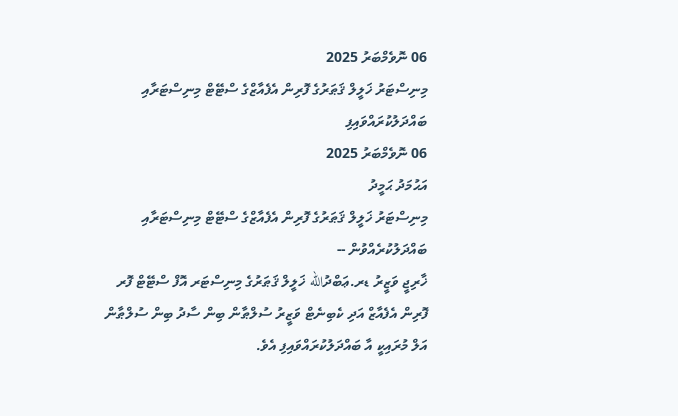06 ނޮވެމްބަރު 2025
މިނިސްޓަރު ޚަލީލް ޤަޠަރުގެ ފޮރިން އެފެއާޒްގެ ސްޓޭޓް މިނިސްޓަރާއި ބައްދަލުކުރައްވައިފި
06 ނޮވެމްބަރު 2025
އަޙުމަދު ޙަމީދު
މިނިސްޓަރު ޚަލީލް ޤަޠަރުގެ ފޮރިން އެފެއާޒްގެ ސްޓޭޓް މިނިސްޓަރާއި ބައްދަލުކުރެއްވުން --
ޚާރިޖީ ވަޒީރު ޑރ.ޢަބްދުالله ޚަލީލް ޤަޠަރުގެ މިނިސްޓަރ އޮފް ސްޓޭޓް ފޮރ ފޮރިން އެފެއާޒް އަދި ކެބިނެޓް ވަޒީރު ސުލްޠާން ބިން ސާދު ބިން ސުލްޠާން އަލް މުރައިކީ އާ ބައްދަލުކުރައްވައިފި އެވެ.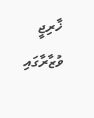ޚާރިޖީ ވުޒާރާގައި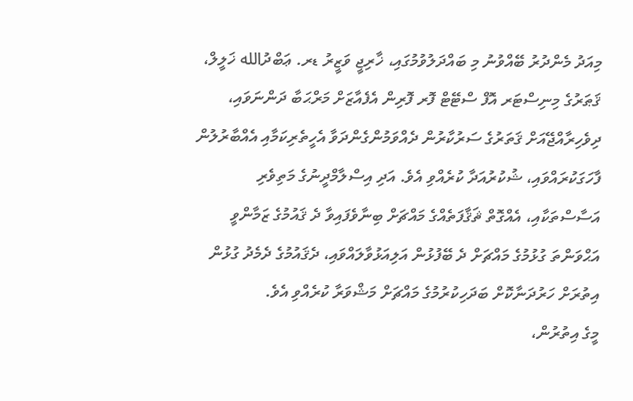މިއަދު މެންދުރު ބޭއްވުނު މި ބައްދަލުވުމުގައި، ޚާރިޖީ ވަޒީރު ޑރ. ޢަބްދުالله ޚަލީލް، ޤަޠަރުގެ މިނިސްޓަރ އޮފް ސްޓޭޓް ފޮރ ފޮރިން އެފެއާޒަށް މަރްޙަބާ ދަންނަވައި، ދިވެހިރާއްޖޭއަށް ޤަތަރުގެ ސަރުކާރުން ދެއްވަމުންގެންދަވާ އެހީތެރިކަމާއި އެއްބާރުލުން ފާހަގަކުރައްވައި، ޝުކުރުއަދާ ކުރެއްވި އެވެ. އަދި އިސްލާމްދީނުގެ މަތިވެރި އަސާސްތަކާއި، އެއްގޮތް ޘަޤާފަތެއްގެ މައްޗަށް ބިނާވެފައިވާ ދެ ޤައުމުގެ ޒަމާންވީ އަޙްވަންތަ ގުޅުމުގެ މައްޗަށް ދެ ބޭފުޅުން އަލިއަޅުވާލައްވައި، ދެޤައުމުގެ ދެމެދު ގުޅުން އިތުރަށް ހަރުދަނާކޮށް ބަދަހިކުރުމުގެ މައްޗަށް މަޝްވަރާ ކުރެއްވި އެވެ.
މީގެ އިތުރުން،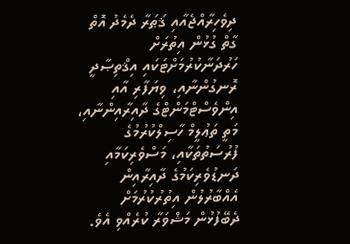ދިވެހިރާއްޖެއާއި ޤަޠަރާ ދެމެދު އޮތް ގާތް ގުޅުން އިތުރަށް ހަރުދަނާކުރުމަށްޓަކައި އިޤްތިޞާދީ ރޮނގުންނާއި، ވިޔަފާރި އާއި އިންވެސްޓްމަންޓްގެ ދާއިރާއިންނާއި، މަތީ ތަޢުލީމް ހާސިލްކުރުމުގެ ފުރުސަތުތަކާއި، މަސްވެރިކަމާއި ދަނޑުވެރިކަމުގެ ދާއިރާއިން އެއްބާރުލުން އިތުރުކުރުމަށް ދެބޭފުޅުން މަޝްވަރާ ކުރެއްވި އެވެ.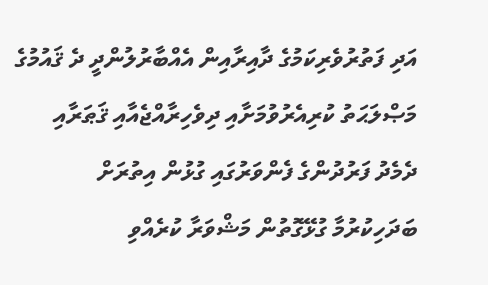އަދި ފަތުރުވެރިކަމުގެ ދާއިރާއިން އެއްބާރުލުންދީ ދެ ޤައުމުގެ މަޞްލަޙަތު ކުރިއެރުވުމަށާއި ދިވެހިރާއްޖެއާއި ޤަޠަރާއި ދެމެދު ފަރުދުންގެ ފެންވަރުގައި ގުޅުން އިތުރަށް ބަދަހިކުރުމާ ގުޅޭގޮތުން މަޝްވަރާ ކުރެއްވި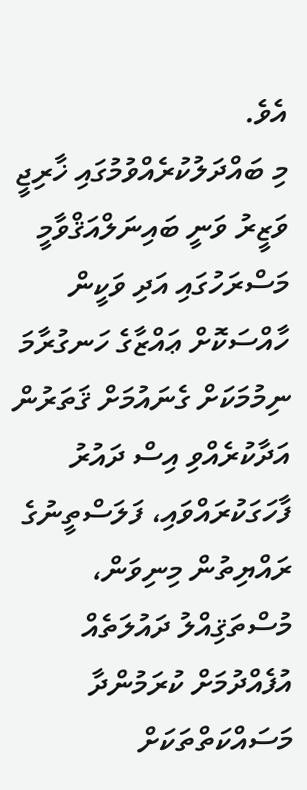އެވެ.
މި ބައްދަލުކުރެއްވުމުގައި ޚާރިޖީ ވަޒީރު ވަނީ ބައިނަލްއަޤްވާމީ މަސްރަހުގައި އަދި ވަކީން ހާއްސަކޮށް ޢައްޒާގެ ހަނގުރާމަ ނިމުމަކަށް ގެނައުމަށް ޤަތަރުން އަދާކުރެއްވި އިސް ދައުރު ފާހަގަކުރައްވައި، ފަލަސްތީނުގެ ރައްޔިތުން މިނިވަން، މުސްތަޤިއްލު ދައުލަތެއް އުފެއްދުމަށް ކުރަމުންދާ މަސައްކަތްތަކަށް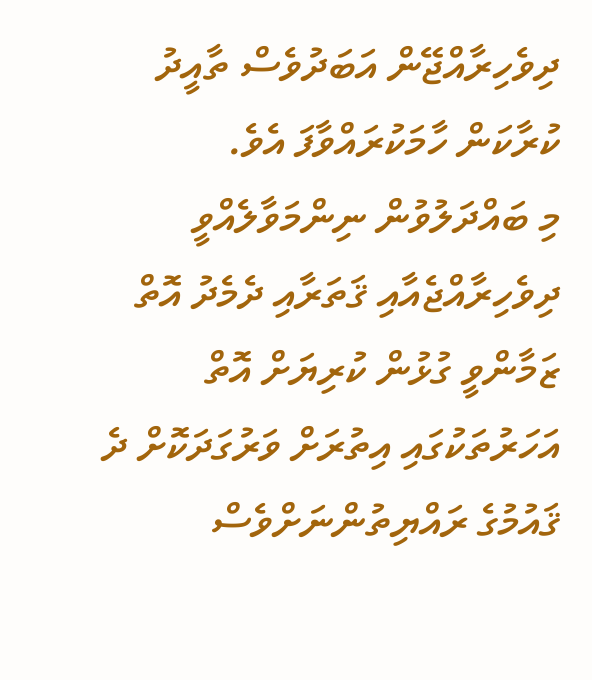ދިވެހިރާއްޖޭން އަބަދުވެސް ތާއީދު ކުރާކަން ހާމަކުރައްވާފަ އެވެ.
މި ބައްދަލުވުން ނިންމަވާލެއްވީ ދިވެހިރާއްޖެއާއި ޤަތަރާއި ދެމެދު އޮތް ޒަމާންވީ ގުޅުން ކުރިޔަށް އޮތް އަހަރުތަކުގައި އިތުރަށް ވަރުގަދަކޮށް ދެ ޤައުމުގެ ރައްޔިތުންނަށްވެސް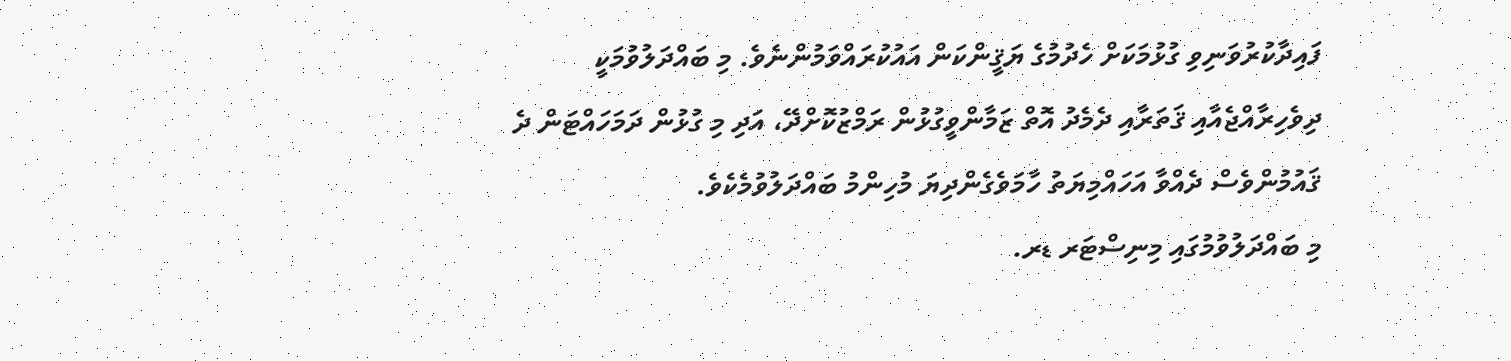ފައިދާކުރުވަނިވި ގުޅުމަކަށް ހެދުމުގެ ޔަޤީންކަން އައުކުރައްވަމުންނެވެ. މި ބައްދަލުވުމަކީ ދިވެހިރާއްޖެއާއި ޤަތަރާއި ދެމެދު އޮތް ޒަމާންވީގުޅުން ރަމްޒުކޮށްދޭ، އަދި މި ގުޅުން ދަމަހައްޓަން ދެ ޤައުމުންވެސް ދެއްވާ އަހައްމިޔަތު ހާމަވެގެންދިޔަ މުހިންމު ބައްދަލުވުމެކެވެ.
މި ބައްދަލުވުމުގައި މިނިސްޓަރ ޑރ.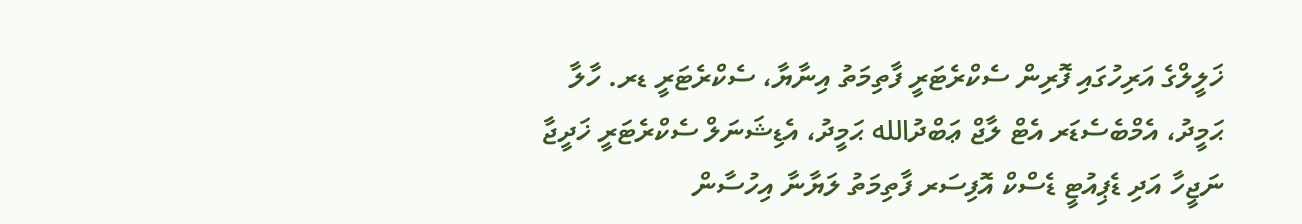ޚަލީލްގެ އަރިހުގައި ފޮރިން ސެކްރެޓަރީ ފާތިމަތު އިނާޔާ، ސެކްރެޓަރީ ޑރ. ހާލާ ޙަމީދު، އެމްބެސެޑަރ އެޓް ލާޖް ޢަބްދުالله ޙަމީދު، އެޑިޝަނަލް ސެކްރެޓަރީ ޚަދީޖާ ނަޖީހާ އަދި ޑެޕިއުޓީ ޑެސްކް އޮފިސަރ ފާތިމަތު ލަޔާނާ އިހުސާން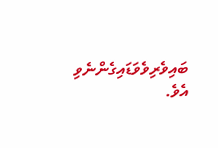ބައިވެރިވެވަޑައިގެންނެވި އެވެ.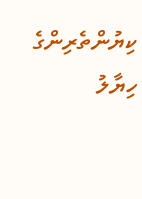ކިޔުންތެރިންގެ ހިޔާލު